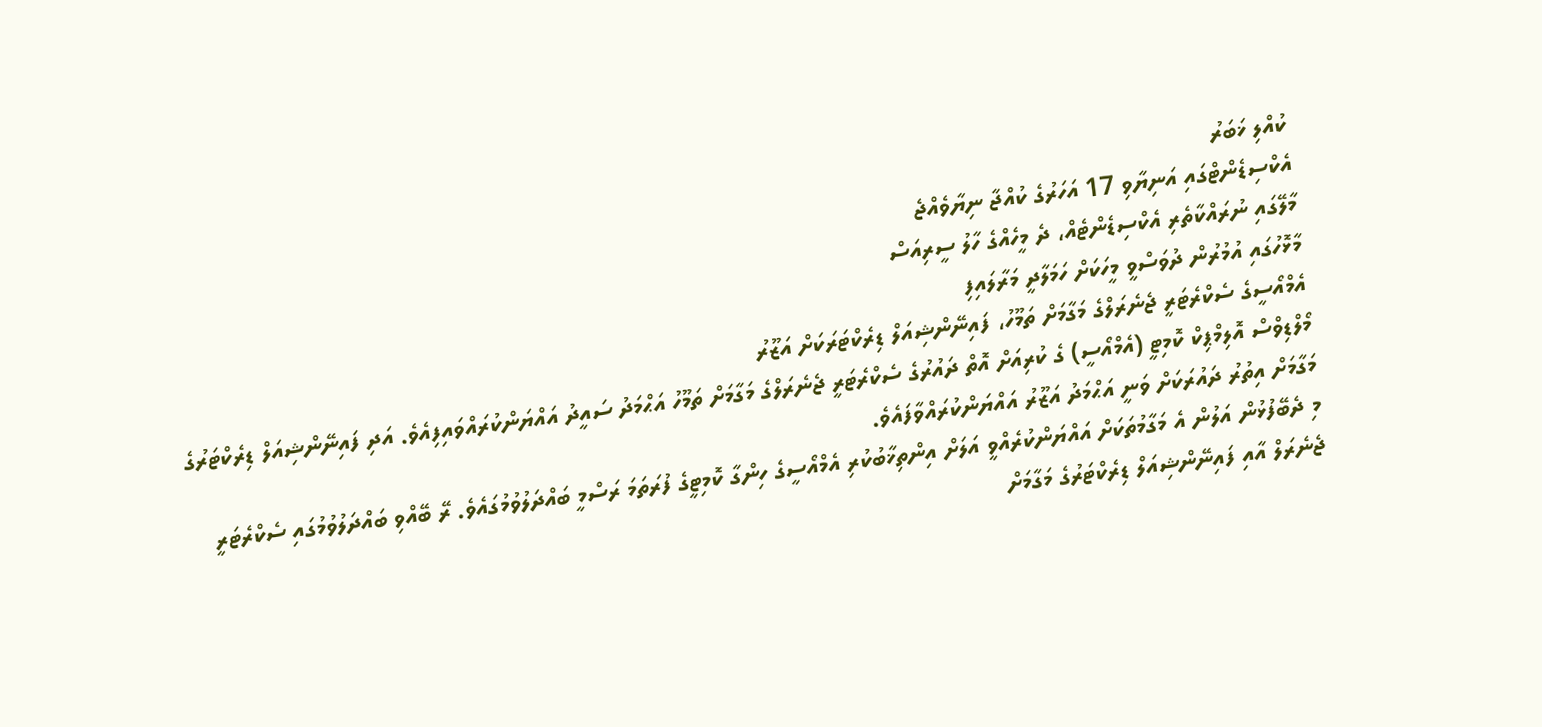ކުއްލި ޚަބަރު
އެކްސިޑެންޓްގައި އަނިޔާވި 17 އަހަރުގެ ކުއްޖާ ނިޔާވެއްޖެ
މާލޭގައި ނުރައްކާތެރި އެކްސިޑެންޓެއް، ދެ މީހެއްގެ ހާލު ސީރިއަސް
މާޅޮހުގައި އުމުރުން ދުވަސްވީ މީހަކަށް ހަމަލާދީ މަރާލައިފި
އެމްއޯސީގެ ސެކްރެޓަރީ ޖެނެރަލްގެ މަގާމަށް ތަމޫހު، ފައިނޭންޝިއަލް ޑިރެކްޓަރަކަށް އަޒޫރު
މޯލްޑިވްސް އޮލިމްޕިކް ކޮމިޓީ (އެމްއޯސީ) ގެ ކުރިއަށް އޮތް ދައުރުގެ ސެކްރެޓަރީ ޖެނެރަލްގެ މަގާމަށް ތަމޫހު އަޙްމަދު ސައީދު އައްޔަންކުރައްވައިފިއެވެ. އަދި ފައިނޭންޝިއަލް ޑިރެކްޓަރުގެ މަގާމަށް އިތުރު ދައުރަކަށް ވަނީ އަޙްމަދު އަޒޫރު އައްޔަންކުރައްވާފައެވެ.
މި ދެބޭފުޅުން އަލުން އެ މަގާމުތަކަށް އައްޔަންކުރެއްވީ އަލަށް އިންތިޚާބުކުރި އެމްއޯސީގެ ހިންގާ ކޮމިޓީގެ ފުރަތަމަ ރަސްމީ ބައްދަލުވުމުގައެވެ. ރޭ ބޭއްވި ބައްދަލުވުމުގައި ސެކްރެޓަރީ ޖެނެރަލް އާއި ފައިނޭންޝިއަލް ޑިރެކްޓަރުގެ މަގާމަށް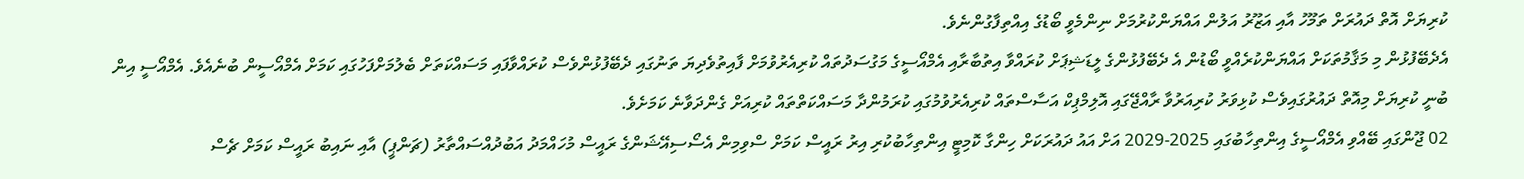ކުރިޔަށް އޮތް ދައުރަށް ތަމޫހު އާއި އަޒޫރު އަލުން އައްޔަންކުރުމަށް ނިންމެވީ ބޯޑުގެ އިއްތިފާގުންނެވެ.
އެދެބޭފުޅުން މި މަޤާމުތަކަށް އައްޔަންކުރެއްވީ ބޯޑުން އެ ދެބޭފުޅުންގެ ލީޑަޝިޕަށް ކުރައްވާ އިތުބާރާއި އެމްއޯސީގެ މަގުސަދުތައް ކުރިއެރުވުމަށް ފާއިތުވެދިޔަ ތަނުގައި ދެބޭފުޅުންވެސް ކުރައްވާފައި މަސައްކަތަށް ބެލުމަށްފަހުގައި ކަމަށް އެމްއޯސީން ބުނެއެވެ. އެމްއޯސީ އިން ބުނީ ކުރިޔަށް މިއޮތް ދައުރުގައިވެސް ކުޅިވަރު ކުރިއަރުވާ ރާއްޖޭގައި އޮލިމްޕިކް އަސާސްތައް ކުރިއެރުވުމުގައި ކުރަމުންދާ މަސައްކަތްތައް ކުރިއަށް ގެންދަވާނެ ކަމަށެވެ.
02 ޖޫންގައި ބޭއްވި އެމްއޯސީގެ އިންތިހާބުގައި 2025-2029 އަށް އައު ދައުރަކަށް ހިންގާ ކޮމިޓީ އިންތިހާބުކުރި އިރު ރައީސް ކަމަށް ސްވިމިން އެސޯސިއޭޝަންގެ ރައީސް މުހައްމަދު އަބުދުއްސައްތާރު (ޗަންޕީ) އާއި ނައިބު ރައީސް ކަމަށް ޗެސް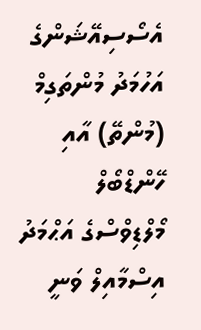އެސޯސިއޭޝަންގެ އަހުމަދު މުންތަގިމް (މުންތޭ) އާއި ހޭންޑްބޯލް މޯލްޑިވްސްގެ އަޙްމަދު އިސްމާއިލް ވަނީ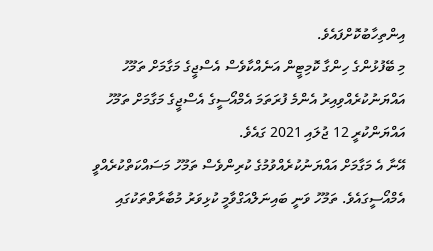އިންތިހާބުކޮށްފައެވެ.
މި ބޭފުޅުންގެ ހިންގާ ކޮމިޓީން އަނެއްކާވެސް އެސްޖީގެ މަގާމަށް ތަމޫހު އައްޔަނުކުރެއްވިއިރު އެންމެ ފުރަތަމަ އެމްއޯސީގެ އެސްޖީގެ މަގާމަށް ތަމޫހު އައްޔަންކުރީ 12 ޖުލައި 2021 ގައެވެ.
އޭނާ އެ މަގާމަށް އައްޔަނުކުރެއްވުމުގެ ކުރިންވެސް ތަމޫހު މަސައްކަތްކުރެއްވީ އެމްއޯސީގައެވެ. ތަމޫހު ވަނީ ބައިނަލްއަގްވާމީ ކުޅިވަރު މުބާރާތްތަކުގައި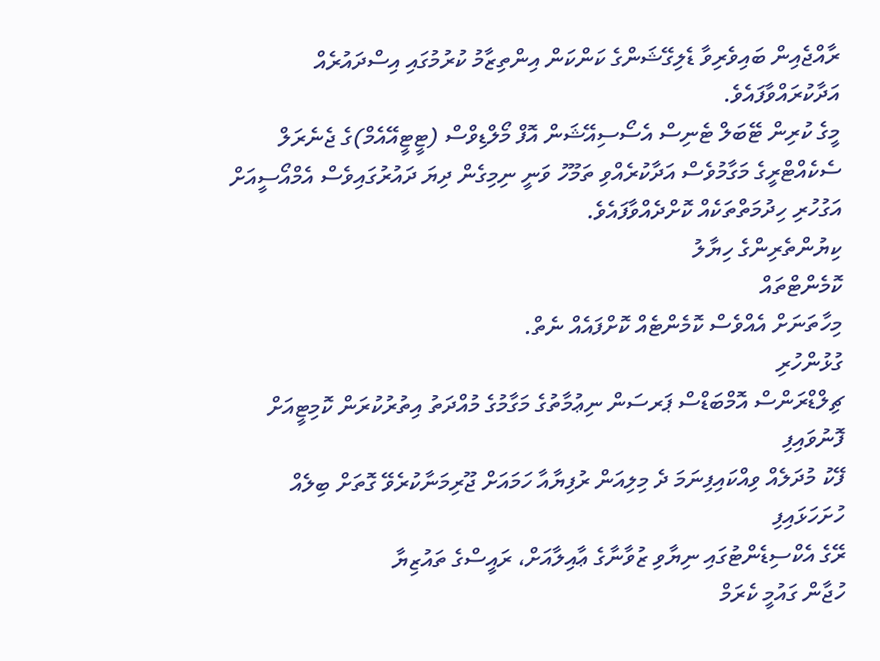ރާއްޖެއިން ބައިވެރިވާ ޑެލިގޭޝަންގެ ކަންކަން އިންތިޒާމު ކުރުމުގައި އިސްދައުރެއް އަދާކުރައްވާފައެވެ.
މީގެ ކުރިން ޓޭބަލް ޓެނިސް އެސޯސިއޭޝަން އޮފް މޯލްޑިވްސް (ޓީޓީއޭއެމް)ގެ ޖެނެރަލް ސެކެއްޓްރީގެ މަގާމުވެސް އަދާކުރެއްވި ތަމޫހު ވަނީ ނިމިގެން ދިޔަ ދައުރުގައިވެސް އެމްއޯސީއަށް އަގުހުރި ހިދުމަތްތަކެއް ކޮށްދެއްވާފައެވެ.
ކިޔުންތެރިންގެ ހިޔާލު
ކޮމެންޓްތައް
މިހާތަނަށް އެއްވެސް ކޮމެންޓެއް ކޮށްފައެއް ނެތް.
ގުޅުންހުރި
ޗިލްޑްރަންސް އޮމްބަޑްސް ޕަރސަން ނިޢުމާތުގެ މަގާމުގެ މުއްދަތު އިތުރުކުރަން ކޮމިޓީއަށް ފޮނުވައިފި
ފޭކު މުދަލެއް ވިއްކައިފިނަމަ ދެ މިލިއަން ރުފިޔާއާ ހަމައަށް ޖޫރިމަނާކުރެވޭ ގޮތަށް ބިލެއް ހުށަހަޅައިފި
ރޭގެ އެކްސިޑެންޓުގައި ނިޔާވި ޒުވާނާގެ ޢާއިލާއަށް، ރައީސްގެ ތައުޒިޔާ
ހުޖާން ގައުމީ ކެރަމް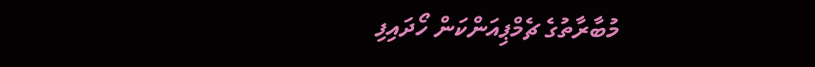މުބާރާތުގެ ޗެމްޕިއަންކަން ހޯދައިފި